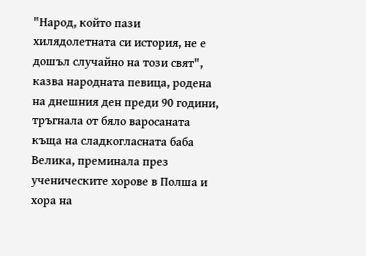"Народ, който пази хилядолетната си история, не е дошъл случайно на този свят", казва народната певица, родена на днешния ден преди 90 години, тръгнала от бяло варосаната къща на сладкогласната баба Велика, преминала през ученическите хорове в Полша и хора на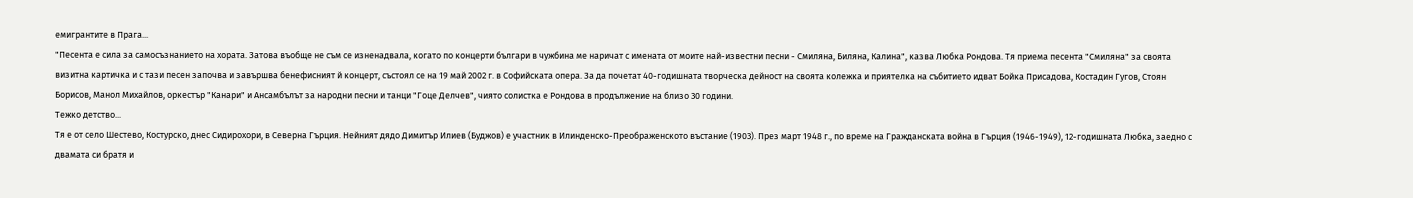емигрантите в Прага...
"Песента е сила за самосъзнанието на хората. Затова въобще не съм се изненадвала, когато по концерти българи в чужбина ме наричат с имената от моите най-известни песни - Смиляна, Биляна, Калина", казва Любка Рондова. Тя приема песента "Смиляна" за своята визитна картичка и с тази песен започва и завършва бенефисният й концерт, състоял се на 19 май 2002 г. в Софийската опера. За да почетат 40-годишната творческа дейност на своята колежка и приятелка на събитието идват Бойка Присадова, Костадин Гугов, Стоян Борисов, Манол Михайлов, оркестър "Канари" и Ансамбълът за народни песни и танци "Гоце Делчев", чиято солистка е Рондова в продължение на близо 30 години.
Тежко детство...
Тя е от село Шестево, Костурско, днес Сидирохори, в Северна Гърция. Нейният дядо Димитър Илиев (Буджов) е участник в Илинденско-Преображенското въстание (1903). През март 1948 г., по време на Гражданската война в Гърция (1946-1949), 12-годишната Любка, заедно с двамата си братя и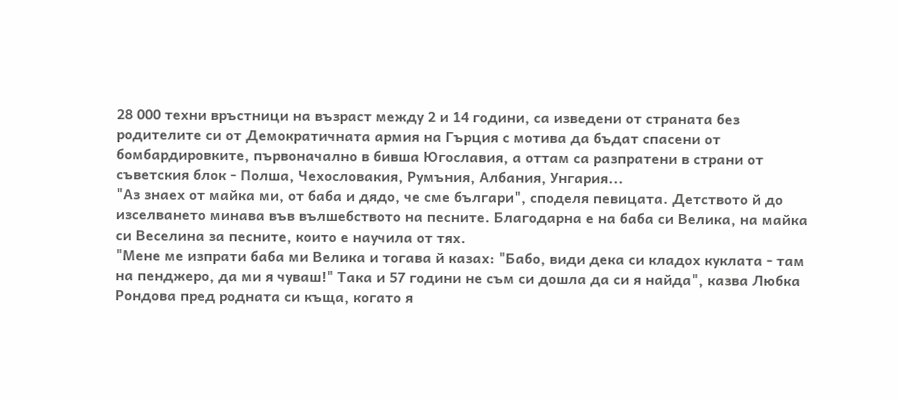28 000 техни връстници на възраст между 2 и 14 години, са изведени от страната без родителите си от Демократичната армия на Гърция с мотива да бъдат спасени от бомбардировките, първоначално в бивша Югославия, а оттам са разпратени в страни от съветския блок - Полша, Чехословакия, Румъния, Албания, Унгария...
"Аз знаех от майка ми, от баба и дядо, че сме българи", споделя певицата. Детството й до изселването минава във вълшебството на песните. Благодарна е на баба си Велика, на майка си Веселина за песните, които е научила от тях.
"Мене ме изпрати баба ми Велика и тогава й казах: "Бабо, види дека си кладох куклата - там на пенджеро, да ми я чуваш!" Така и 57 години не съм си дошла да си я найда", казва Любка Рондова пред родната си къща, когато я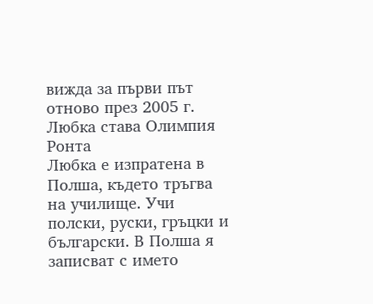вижда за първи път отново през 2005 г.
Любка става Олимпия Ронта
Любка е изпратена в Полша, където тръгва на училище. Учи полски, руски, гръцки и български. В Полша я записват с името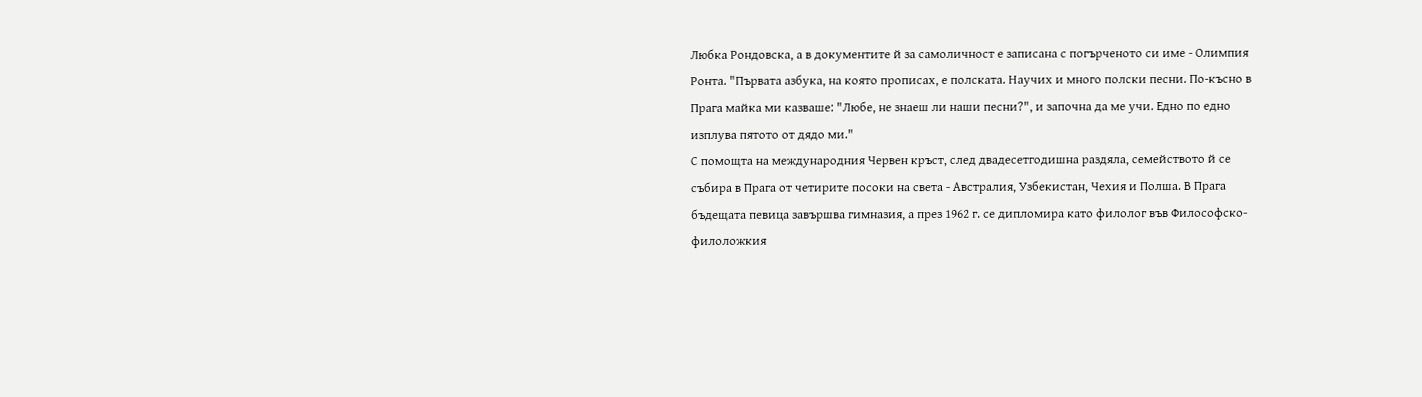Любка Рондовска, а в документите й за самоличност е записана с погърченото си име - Олимпия Ронта. "Първата азбука, на която прописах, е полската. Научих и много полски песни. По-късно в Прага майка ми казваше: "Любе, не знаеш ли наши песни?", и започна да ме учи. Едно по едно изплува пятото от дядо ми."
С помощта на международния Червен кръст, след двадесетгодишна раздяла, семейството й се събира в Прага от четирите посоки на света - Австралия, Узбекистан, Чехия и Полша. В Прага бъдещата певица завършва гимназия, а през 1962 г. се дипломира като филолог във Философско-филоложкия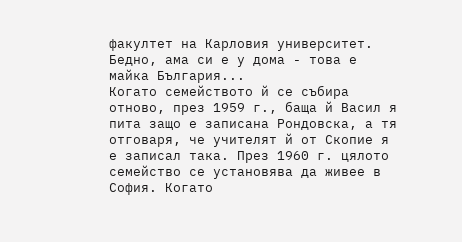факултет на Карловия университет.
Бедно, ама си е у дома - това е майка България...
Когато семейството й се събира отново, през 1959 г., баща й Васил я пита защо е записана Рондовска, а тя отговаря, че учителят й от Скопие я е записал така. През 1960 г. цялото семейство се установява да живее в София. Когато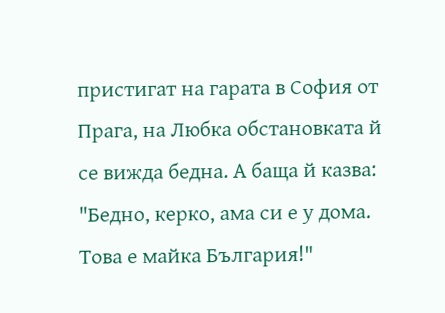пристигат на гарата в София от Прага, на Любка обстановката й се вижда бедна. А баща й казва: "Бедно, керко, ама си е у дома. Това е майка България!"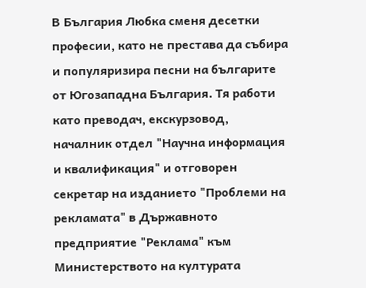В България Любка сменя десетки професии, като не престава да събира и популяризира песни на българите от Югозападна България. Тя работи като преводач, екскурзовод, началник отдел "Научна информация и квалификация" и отговорен секретар на изданието "Проблеми на рекламата" в Държавното предприятие "Реклама" към Министерството на културата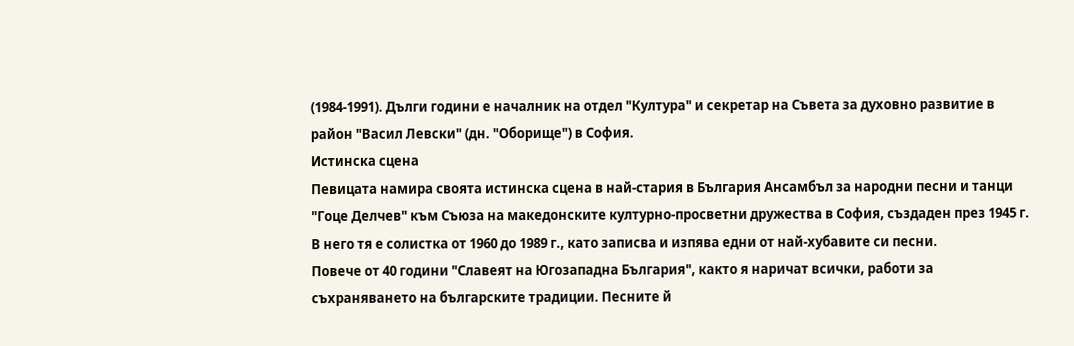(1984-1991). Дълги години е началник на отдел "Култура" и секретар на Съвета за духовно развитие в район "Васил Левски" (дн. "Оборище") в София.
Истинска сцена
Певицата намира своята истинска сцена в най-стария в България Ансамбъл за народни песни и танци "Гоце Делчев" към Съюза на македонските културно-просветни дружества в София, създаден през 1945 г. В него тя е солистка от 1960 до 1989 г., като записва и изпява едни от най-хубавите си песни.
Повече от 40 години "Славеят на Югозападна България", както я наричат всички, работи за съхраняването на българските традиции. Песните й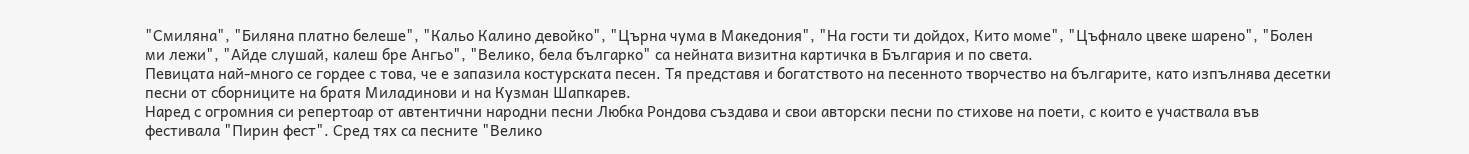"Смиляна", "Биляна платно белеше", "Кальо Калино девойко", "Църна чума в Македония", "На гости ти дойдох, Кито моме", "Цъфнало цвеке шарено", "Болен ми лежи", "Айде слушай, калеш бре Ангьо", "Велико, бела българко" са нейната визитна картичка в България и по света.
Певицата най-много се гордее с това, че е запазила костурската песен. Тя представя и богатството на песенното творчество на българите, като изпълнява десетки песни от сборниците на братя Миладинови и на Кузман Шапкарев.
Наред с огромния си репертоар от автентични народни песни Любка Рондова създава и свои авторски песни по стихове на поети, с които е участвала във фестивала "Пирин фест". Сред тях са песните "Велико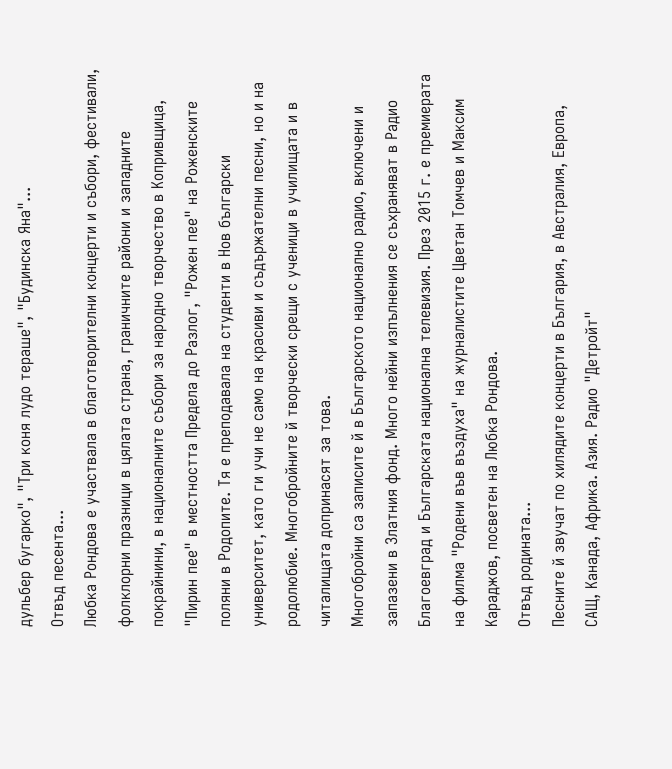дульбер бугарко", "Три коня лудо тераше", "Будинска Яна"...
Отвъд песента...
Любка Рондова е участвала в благотворителни концерти и събори, фестивали, фолклорни празници в цялата страна, граничните райони и западните покрайнини, в националните събори за народно творчество в Копривщица, "Пирин пее" в местността Предела до Разлог, "Рожен пее" на Роженските поляни в Родопите. Тя е преподавала на студенти в Нов български университет, като ги учи не само на красиви и съдържателни песни, но и на родолюбие. Многобройните й творчески срещи с ученици в училищата и в читалищата допринасят за това.
Многобройни са записите й в Българското национално радио, включени и запазени в Златния фонд. Много нейни изпълнения се съхраняват в Радио Благоевград и Българската национална телевизия. През 2015 г. е премиерата на филма "Родени във въздуха" на журналистите Цветан Томчев и Максим Караджов, посветен на Любка Рондова.
Отвъд родината...
Песните й звучат по хилядите концерти в България, в Австралия, Европа, САЩ, Канада, Африка. Азия. Радио "Детройт"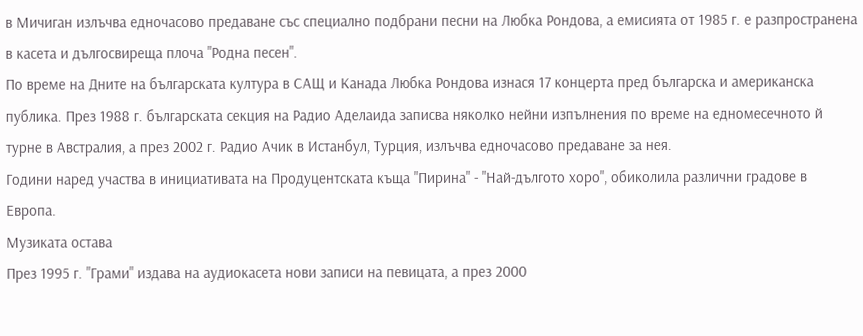в Мичиган излъчва едночасово предаване със специално подбрани песни на Любка Рондова, а емисията от 1985 г. е разпространена в касета и дългосвиреща плоча "Родна песен".
По време на Дните на българската култура в САЩ и Канада Любка Рондова изнася 17 концерта пред българска и американска публика. През 1988 г. българската секция на Радио Аделаида записва няколко нейни изпълнения по време на едномесечното й турне в Австралия, а през 2002 г. Радио Ачик в Истанбул, Турция, излъчва едночасово предаване за нея.
Години наред участва в инициативата на Продуцентската къща "Пирина" - "Най-дългото хоро", обиколила различни градове в Европа.
Музиката остава
През 1995 г. "Грами" издава на аудиокасета нови записи на певицата, а през 2000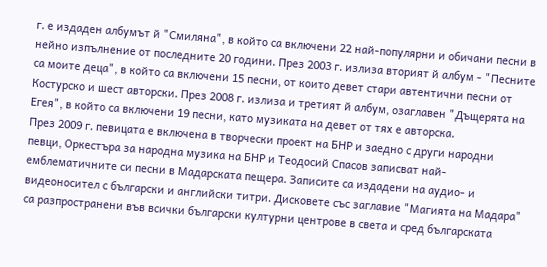г. е издаден албумът й "Смиляна", в който са включени 22 най-популярни и обичани песни в нейно изпълнение от последните 20 години. През 2003 г. излиза вторият й албум - "Песните са моите деца", в който са включени 15 песни, от които девет стари автентични песни от Костурско и шест авторски. През 2008 г. излиза и третият й албум, озаглавен "Дъщерята на Егея", в който са включени 19 песни, като музиката на девет от тях е авторска.
През 2009 г. певицата е включена в творчески проект на БНР и заедно с други народни певци, Оркестъра за народна музика на БНР и Теодосий Спасов записват най-емблематичните си песни в Мадарската пещера. Записите са издадени на аудио- и видеоносител с български и английски титри. Дисковете със заглавие "Магията на Мадара" са разпространени във всички български културни центрове в света и сред българската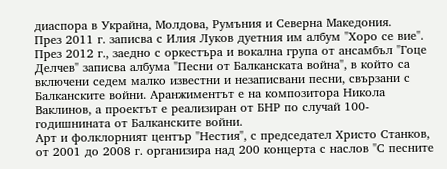диаспора в Украйна, Молдова, Румъния и Северна Македония.
През 2011 г. записва с Илия Луков дуетния им албум "Хоро се вие". През 2012 г., заедно с оркестъра и вокална група от ансамбъл "Гоце Делчев" записва албума "Песни от Балканската война", в който са включени седем малко известни и незаписвани песни, свързани с Балканските войни. Аранжиментът е на композитора Никола Ваклинов, а проектът е реализиран от БНР по случай 100-годишнината от Балканските войни.
Арт и фолклорният център "Нестия", с председател Христо Станков, от 2001 до 2008 г. организира над 200 концерта с наслов "С песните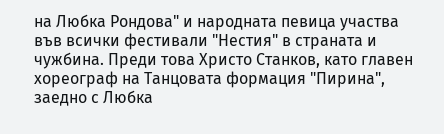на Любка Рондова" и народната певица участва във всички фестивали "Нестия" в страната и чужбина. Преди това Христо Станков, като главен хореограф на Танцовата формация "Пирина", заедно с Любка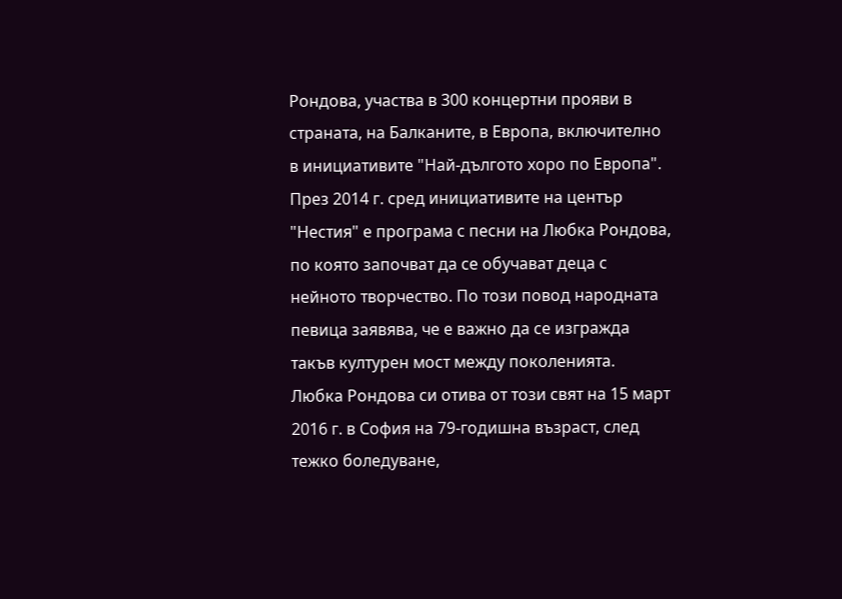Рондова, участва в 300 концертни прояви в страната, на Балканите, в Европа, включително в инициативите "Най-дългото хоро по Европа". През 2014 г. сред инициативите на център "Нестия" е програма с песни на Любка Рондова, по която започват да се обучават деца с нейното творчество. По този повод народната певица заявява, че е важно да се изгражда такъв културен мост между поколенията.
Любка Рондова си отива от този свят на 15 март 2016 г. в София на 79-годишна възраст, след тежко боледуване,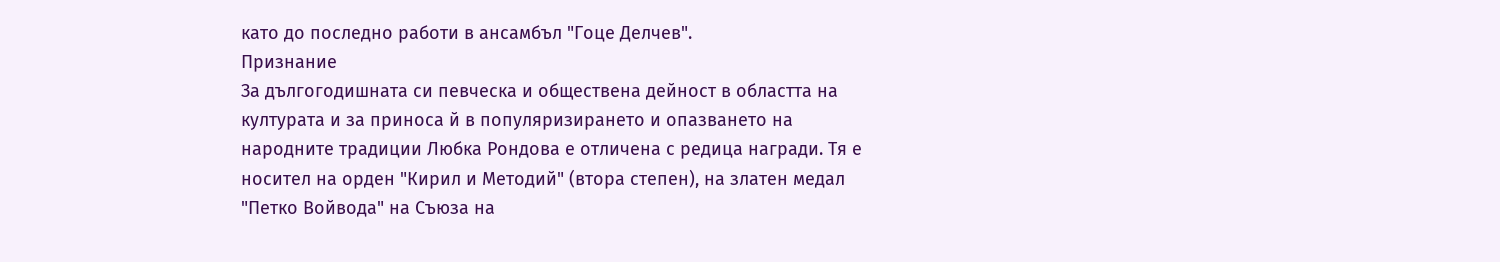като до последно работи в ансамбъл "Гоце Делчев".
Признание
За дългогодишната си певческа и обществена дейност в областта на културата и за приноса й в популяризирането и опазването на народните традиции Любка Рондова е отличена с редица награди. Тя е носител на орден "Кирил и Методий" (втора степен), на златен медал "Петко Войвода" на Съюза на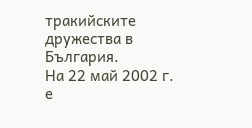тракийските дружества в България.
На 22 май 2002 г. е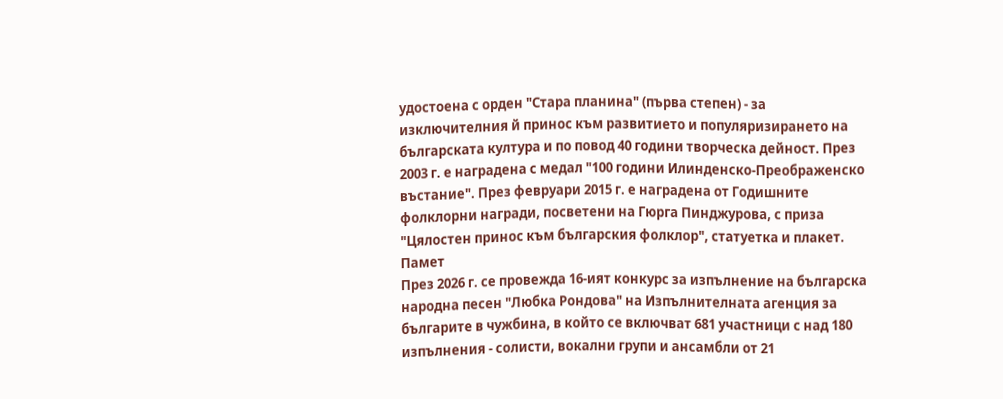удостоена с орден "Стара планина" (първа степен) - за изключителния й принос към развитието и популяризирането на българската култура и по повод 40 години творческа дейност. През 2003 г. е наградена с медал "100 години Илинденско-Преображенско въстание". През февруари 2015 г. е наградена от Годишните фолклорни награди, посветени на Гюрга Пинджурова, с приза "Цялостен принос към българския фолклор", статуетка и плакет.
Памет
През 2026 г. се провежда 16-ият конкурс за изпълнение на българска народна песен "Любка Рондова" на Изпълнителната агенция за българите в чужбина, в който се включват 681 участници с над 180 изпълнения - солисти, вокални групи и ансамбли от 21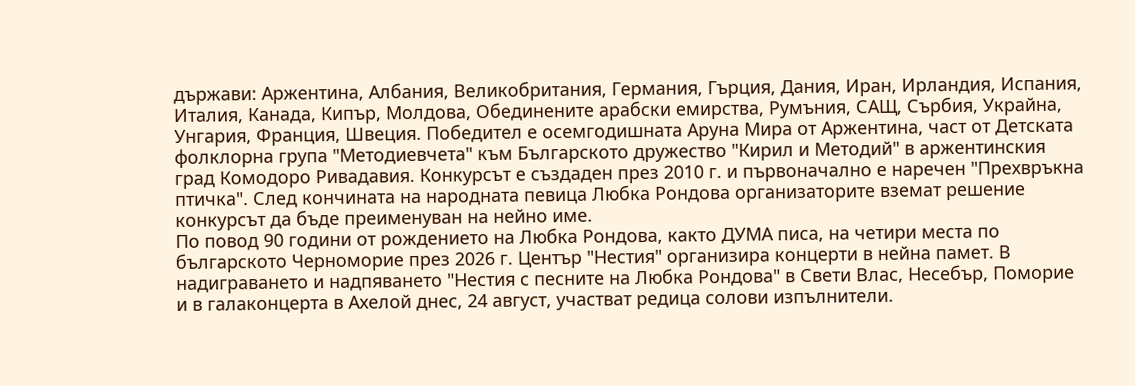държави: Аржентина, Албания, Великобритания, Германия, Гърция, Дания, Иран, Ирландия, Испания, Италия, Канада, Кипър, Молдова, Обединените арабски емирства, Румъния, САЩ, Сърбия, Украйна, Унгария, Франция, Швеция. Победител е осемгодишната Аруна Мира от Аржентина, част от Детската фолклорна група "Методиевчета" към Българското дружество "Кирил и Методий" в аржентинския град Комодоро Ривадавия. Конкурсът е създаден през 2010 г. и първоначално е наречен "Прехвръкна птичка". След кончината на народната певица Любка Рондова организаторите вземат решение конкурсът да бъде преименуван на нейно име.
По повод 90 години от рождението на Любка Рондова, както ДУМА писа, на четири места по българското Черноморие през 2026 г. Център "Нестия" организира концерти в нейна памет. В надиграването и надпяването "Нестия с песните на Любка Рондова" в Свети Влас, Несебър, Поморие и в галаконцерта в Ахелой днес, 24 август, участват редица солови изпълнители.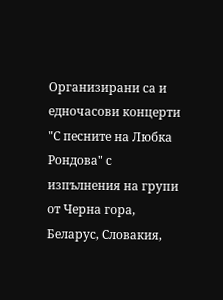Организирани са и едночасови концерти "С песните на Любка Рондова" с изпълнения на групи от Черна гора, Беларус, Словакия,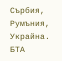Сърбия, Румъния, Украйна.
БТА